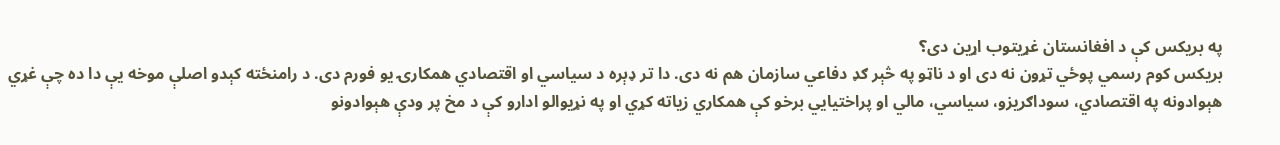په بريکس کې د افغانستان غړيتوب اړين دی؟
بریکس کوم رسمي پوځي تړون نه دی او د ناټو په څېر ګډ دفاعي سازمان هم نه دی. دا تر ډېره د سیاسي او اقتصادي همکارۍ یو فورم دی. د رامنځته کېدو اصلې موخه يې دا ده چې غړي هېوادونه په اقتصادي، سوداګریزو، سیاسي، مالي او پراختیايي برخو کې همکاري زیاته کړي او په نړیوالو ادارو کې د مخ پر ودې هېوادونو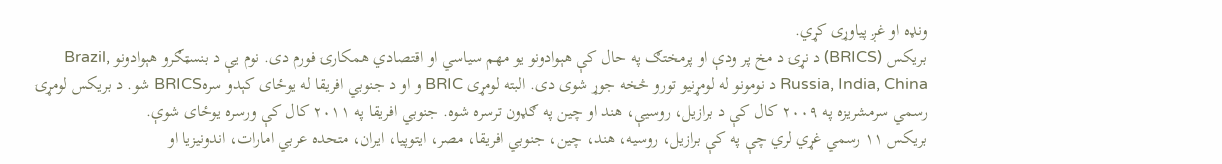ونډه او غږ پیاوړی کړي.
بریکس (BRICS) د نړۍ د مخ پر ودې او پرمختګ په حال کې هېوادونو یو مهم سیاسي او اقتصادي همکارۍ فورم دی. نوم يې د بنسټګرو هېوادونو Brazil, Russia, India, China د نومونو له لومړنیو تورو څخه جوړ شوی دی. البته لومړی BRIC و او د جنوبي افریقا له یوځای کېدو سرهBRICS شو. د بریکس لومړۍ رسمي سرمشریزه په ۲۰۰۹ کال کې د برازیل، روسیې، هند او چین په ګډون ترسره شوه. جنوبي افریقا په ۲۰۱۱ کال کې ورسره یوځای شوې.
بریکس ۱۱ رسمي غړي لري چې په کې برازیل، روسیه، هند، چین، جنوبي افریقا، مصر، ایتوپیا، ایران، متحده عربي امارات، اندونیزیا او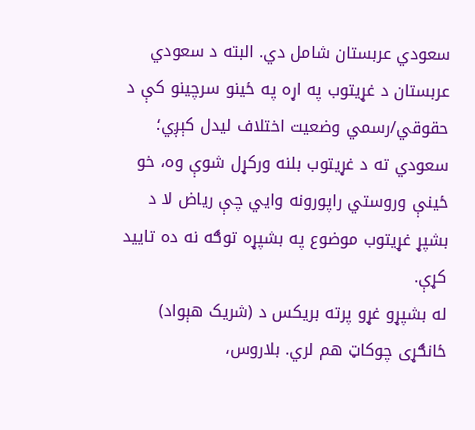سعودي عربستان شامل دي. البته د سعودي عربستان د غړیتوب په اړه په ځینو سرچینو کې د حقوقي/رسمي وضعیت اختلاف لیدل کېږي؛ سعودي ته د غړیتوب بلنه ورکړل شوې وه، خو ځینې وروستي راپورونه وايي چې ریاض لا د بشپړ غړیتوب موضوع په بشپړه توګه نه ده تایید کړې.
له بشپړو غړو پرته بریکس د (شریک هېواد) ځانګړی چوکاټ هم لري. بلاروس،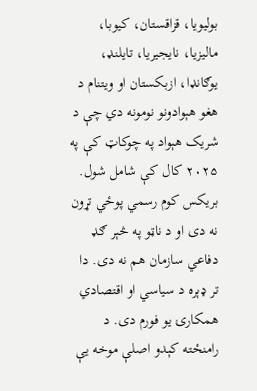بولیویا، قزاقستان، کیوبا، مالیزیا، نایجیریا، تایلنډ، یوګانډا، ازبکستان او ویتنام د هغو هېوادونو نومونه دي چې د شریک هېواد په چوکاټ کې په ۲۰۲۵ کال کې شامل شول.
بریکس کوم رسمي پوځي تړون نه دی او د ناټو په څېر ګډ دفاعي سازمان هم نه دی. دا تر ډېره د سیاسي او اقتصادي همکارۍ یو فورم دی. د رامنځته کېدو اصلې موخه يې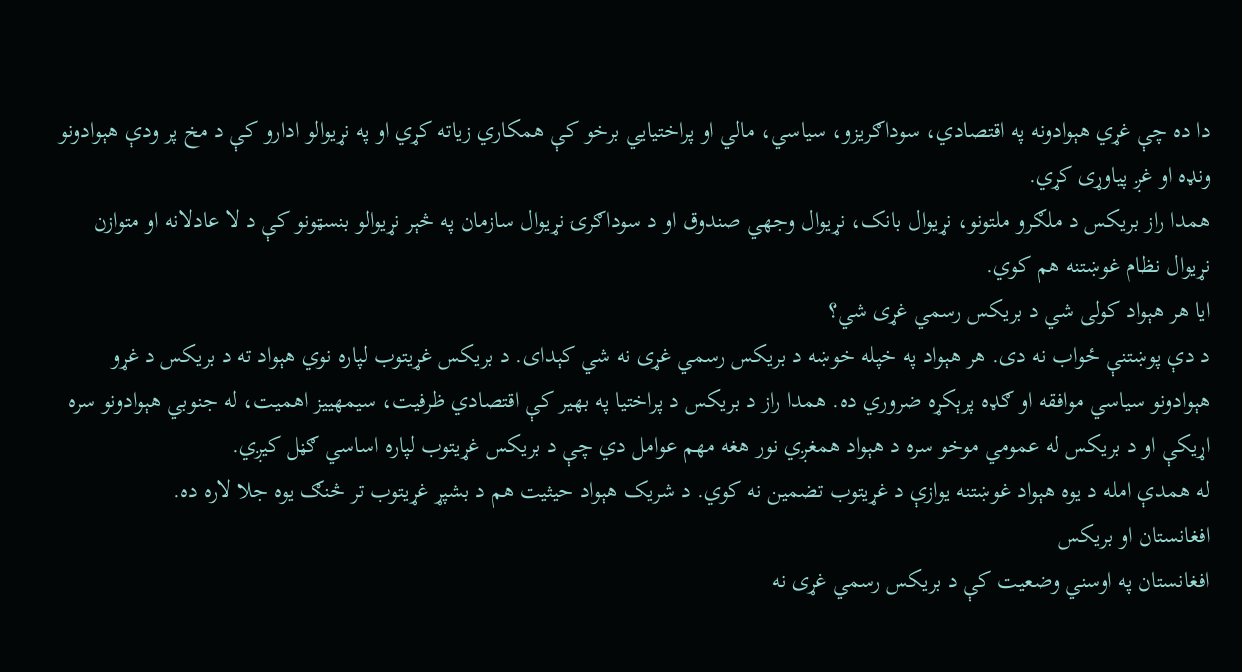دا ده چې غړي هېوادونه په اقتصادي، سوداګریزو، سیاسي، مالي او پراختیايي برخو کې همکاري زیاته کړي او په نړیوالو ادارو کې د مخ پر ودې هېوادونو ونډه او غږ پیاوړی کړي.
همدا راز بریکس د ملګرو ملتونو، نړیوال بانک، نړیوال وجهي صندوق او د سوداګرۍ نړیوال سازمان په څېر نړیوالو بنسټونو کې د لا عادلانه او متوازن نړیوال نظام غوښتنه هم کوي.
ایا هر هېواد کولی شي د بریکس رسمي غړی شي؟
د دې پوښتنې ځواب نه دی. هر هېواد په خپله خوښه د بریکس رسمي غړی نه شي کېدای. د بريکس غړيتوب لپاره نوي هېواد ته د بریکس د غړو هېوادونو سیاسي موافقه او ګډه پرېکړه ضروري ده. همدا راز د بریکس د پراختیا په بهیر کې اقتصادي ظرفیت، سیمهییز اهمیت، له جنوبي هېوادونو سره اړیکې او د بریکس له عمومي موخو سره د هېواد همغږي نور هغه مهم عوامل دي چې د بريکس غړيتوب لپاره اساسي ګڼل کيږي.
له همدې امله د یوه هېواد غوښتنه یوازې د غړیتوب تضمین نه کوي. د شریک هېواد حیثیت هم د بشپړ غړیتوب تر څنګ یوه جلا لاره ده.
افغانستان او بریکس
افغانستان په اوسني وضعیت کې د بریکس رسمي غړی نه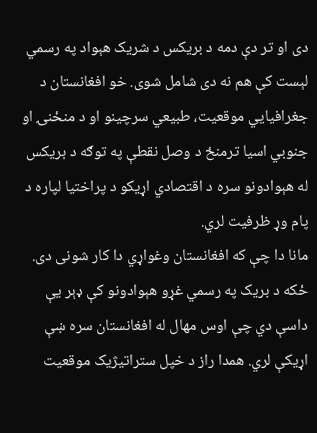دی او تر دې دمه د بریکس د شریک هېواد په رسمي لېست کې هم نه دی شامل شوی. خو افغانستان د جغرافیایي موقعیت، طبیعي سرچینو او د منځنۍ او جنوبي اسیا ترمنځ د وصل نقطې په توګه د بریکس له هېوادونو سره د اقتصادي اړیکو د پراختیا لپاره د پام وړ ظرفیت لري.
مانا دا چې که افغانستان وغواړي دا کار شونی دی. ځکه د بريک په رسمي غړو هېوادونو کې ډېر يې داسې دي چې اوس مهال له افغانستان سره ښې اړيکې لري. همدا راز د خپل ستراتيژيک موقعيت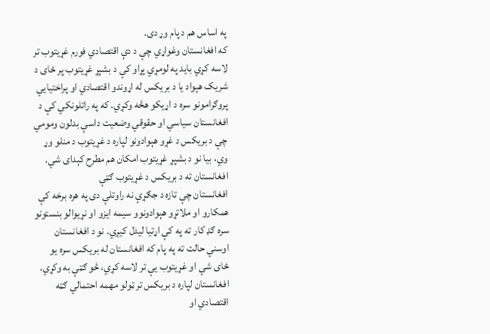په اساس هم د پام وړ دی.
که افغانستان وغواړي چې د دې اقتصادي فورم غړيتوب تر لاسه کړي بايد په لومړي پړاو کې د بشپړ غړیتوب پر ځای د شریک هېواد یا د بریکس له اړوندو اقتصادي او پراختیايي پروګرامونو سره د اړیکو هڅه وکړي. که په راتلونکي کې د افغانستان سیاسي او حقوقي وضعیت داسې بدلون ومومي چې د بریکس د غړو هېوادونو لپاره د غړیتوب د منلو وړ وي، بيا نو د بشپړ غړیتوب امکان هم مطرح کېدای شي.
افغانستان ته د بریکس د غړیتوب ګټې
افغانستان چې تازه د جګړې نه راوتلې دی په هره برخه کې همکارو او ملاتړو هېوادونوو سيمه ايزو او نړيوالو بنستونو سره ګډ کار ته په کې اړتيا ليدل کيږي. نو د افغانستان اوسني حالت ته په پام که افغانستان له بريکس سره يو ځای شي او غړيتوب يې تر لاسه کړي، څو ګټې به وکړي.
افغانستان لپاره د بریکس تر ټولو مهمه احتمالي ګټه اقتصادي او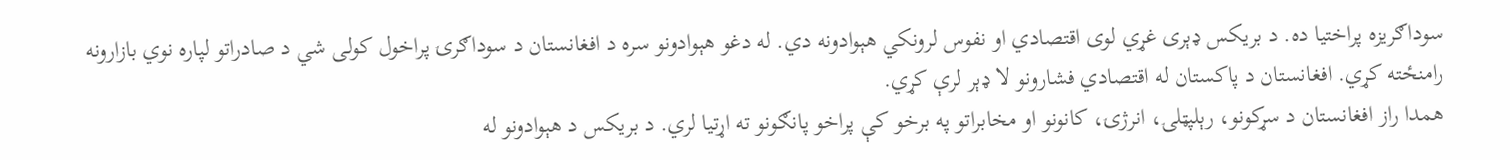سوداګریزه پراختیا ده. د بریکس ډېری غړي لوی اقتصادي او نفوس لرونکي هېوادونه دي. له دغو هېوادونو سره د افغانستان د سوداګرۍ پراخول کولی شي د صادراتو لپاره نوي بازارونه رامنځته کړي. افغانستان د پاکستان له اقتصادي فشارونو لا ډېر لرې کړي.
همدا راز افغانستان د سړکونو، رېلپټلۍ، انرژۍ، کانونو او مخابراتو په برخو کې پراخو پانګونو ته اړتیا لري. د بریکس د هېوادونو له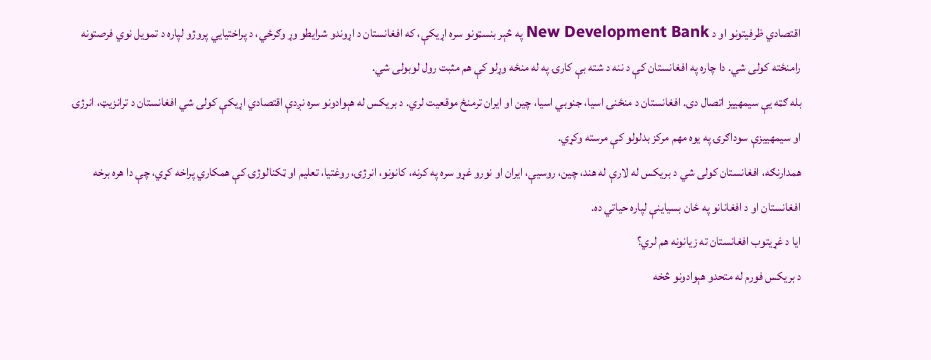اقتصادي ظرفیتونو او د New Development Bank په څېر بنسټونو سره اړیکې، که افغانستان د اړوندو شرایطو وړ وګرځي، د پراختیايي پروژو لپاره د تمویل نوي فرصتونه رامنځته کولی شي. دا چاره په افغانستان کې د ننه د شته بې کارۍ په له منځه وړلو کې هم مثبت رول لوبولی شي.
بله ګټه یې سیمهییز اتصال دی. افغانستان د منځنۍ اسیا، جنوبي اسیا، چین او ایران ترمنځ موقعیت لري. د بریکس له هېوادونو سره نږدې اقتصادي اړیکې کولی شي افغانستان د ترانزیټ، انرژۍ او سیمهییزې سوداګرۍ په یوه مهم مرکز بدلولو کې مرسته وکړي.
همدارنګه، افغانستان کولی شي د بریکس له لارې له هند، چین، روسیې، ایران او نورو غړو سره په کرنه، کانونو، انرژۍ، روغتیا، تعلیم او ټکنالوژۍ کې همکاري پراخه کړي، چې دا هره برخه افغانستان او د افغانانو په ځان بسياينې لپاره حياتي ده.
ایا د غړیتوب افغانستان ته زیانونه هم لري؟
د بريکس فورم له متحدو هېوادونو څخه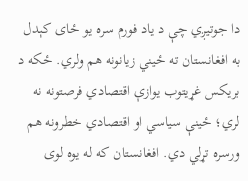دا جوتيږي چې د ياد فورم سره يو ځای کېدل به افغانستان ته ځيني زيانونه هم ولري. ځکه د بریکس غړیتوب یوازې اقتصادي فرصتونه نه لري؛ ځینې سیاسي او اقتصادي خطرونه هم ورسره تړلي دي. افغانستان که له یوه لوی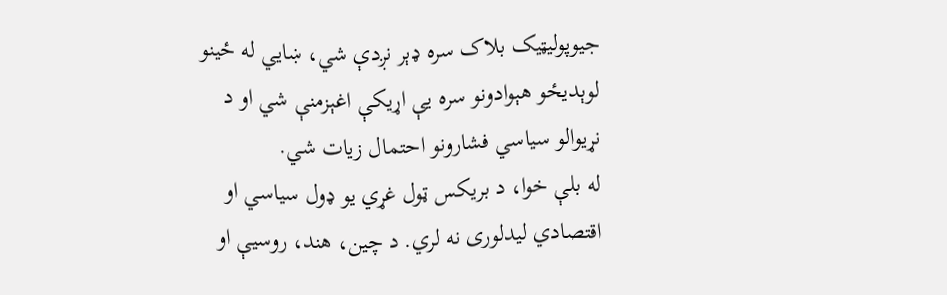جیوپولیټیک بلاک سره ډېر نږدې شي، ښايي له ځینو لوېدیځو هېوادونو سره یې اړیکې اغېزمنې شي او د نړیوالو سیاسي فشارونو احتمال زیات شي.
له بلې خوا، د بریکس ټول غړي یو ډول سیاسي او اقتصادي لیدلوری نه لري. د چین، هند، روسیې او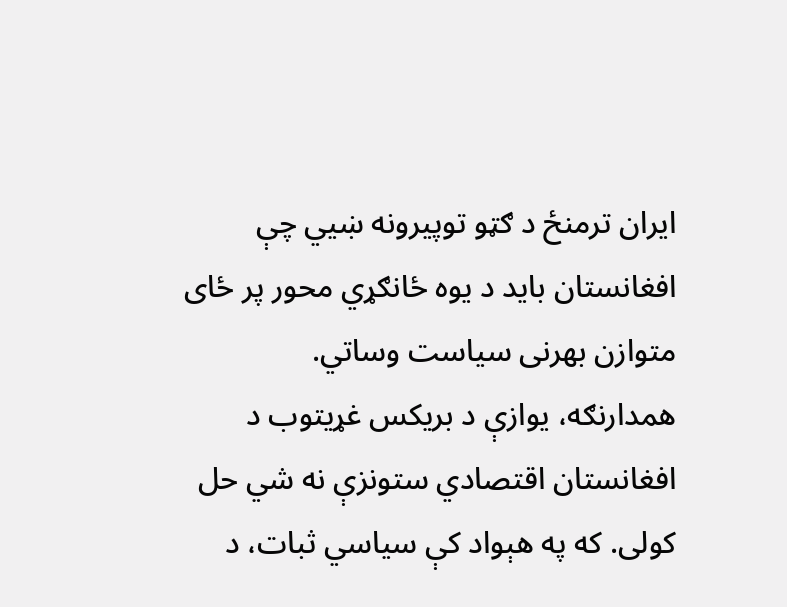ایران ترمنځ د ګټو توپیرونه ښيي چې افغانستان باید د یوه ځانګړي محور پر ځای متوازن بهرنی سیاست وساتي.
همدارنګه، یوازې د بریکس غړیتوب د افغانستان اقتصادي ستونزې نه شي حل کولی. که په هېواد کې سیاسي ثبات، د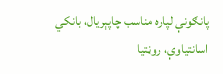پانګونې لپاره مناسب چاپېریال، بانکي اسانتیاوې، روڼتیا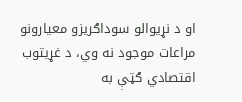او د نړیوالو سوداګریزو معیارونو مراعات موجود نه وي، د غړیتوب اقتصادي ګټې به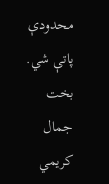محدودې پاتې شي.
بخت جمال کريمي